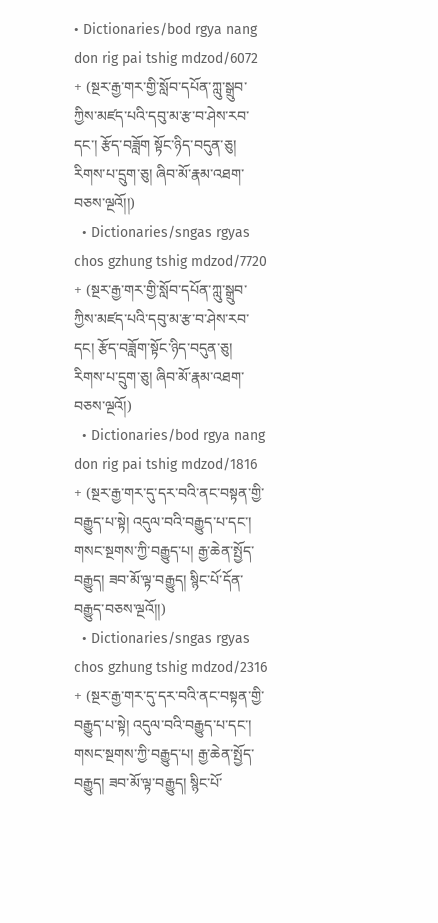• Dictionaries/bod rgya nang don rig pai tshig mdzod/6072  + (སྔར་རྒྱ་གར་གྱི་སློབ་དཔོན་ཀླུ་སྒྲུབ་ཀྱིས་མཛད་པའི་དབུ་མ་རྩ་བ་ཤེས་རབ་དང་། རྩོད་བཟློག སྟོང་ཉིད་བདུན་ཅུ། རིགས་པ་དྲུག་ཅུ། ཞིབ་མོ་རྣམ་འཐག་བཅས་ལྔའོ།།)
  • Dictionaries/sngas rgyas chos gzhung tshig mdzod/7720  + (སྔར་རྒྱ་གར་གྱི་སློབ་དཔོན་ཀླུ་སྒྲུབ་ཀྱིས་མཛད་པའི་དབུ་མ་རྩ་བ་ཤེས་རབ་དང། རྩོད་བཟློག་སྟོང་ཉིད་བདུན་ཅུ། རིགས་པ་དྲུག་ཅུ། ཞིབ་མོ་རྣམ་འཐག་བཅས་ལྔའོ།)
  • Dictionaries/bod rgya nang don rig pai tshig mdzod/1816  + (སྔར་རྒྱ་གར་དུ་དར་བའི་ནང་བསྟན་གྱི་བརྒྱུད་པ་སྟེ། འདུལ་བའི་བརྒྱུད་པ་དང་། གསང་སྔགས་ཀྱི་བརྒྱུད་པ། རྒྱ་ཆེན་སྤྱོད་བརྒྱུད། ཟབ་མོ་ལྟ་བརྒྱུད། སྙིང་པོ་དོན་བརྒྱུད་བཅས་ལྔའོ།།)
  • Dictionaries/sngas rgyas chos gzhung tshig mdzod/2316  + (སྔར་རྒྱ་གར་དུ་དར་བའི་ནང་བསྟན་གྱི་བརྒྱུད་པ་སྟེ། འདུལ་བའི་བརྒྱུད་པ་དང་། གསང་སྔགས་ཀྱི་བརྒྱུད་པ། རྒྱ་ཆེན་སྤྱོད་བརྒྱུད། ཟབ་མོ་ལྟ་བརྒྱུད། སྙིང་པོ་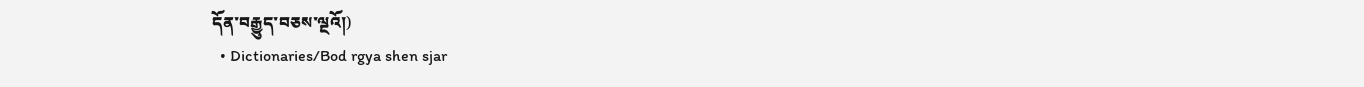དོན་བརྒྱུད་བཅས་ལྔའོ།)
  • Dictionaries/Bod rgya shen sjar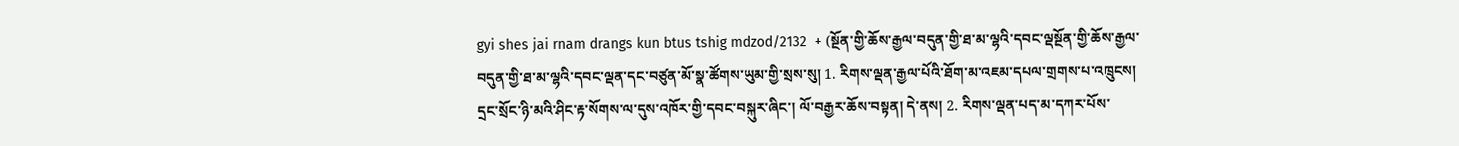gyi shes jai rnam drangs kun btus tshig mdzod/2132  + (སྔོན་གྱི་ཆོས་རྒྱལ་བདུན་གྱི་ཐ་མ་ལྷའི་དབང་ལྡསྔོན་གྱི་ཆོས་རྒྱལ་བདུན་གྱི་ཐ་མ་ལྷའི་དབང་ལྡན་དང་བཙུན་མོ་སྣ་ཚོགས་ཡུམ་གྱི་སྲས་སུ། 1. རིགས་ལྡན་རྒྱལ་པོའི་ཐོག་མ་འཇམ་དཔལ་གྲགས་པ་འཁྲུངས། དྲང་སྲོང་ཉི་མའི་ཤིང་རྟ་སོགས་ལ་དུས་འཁོར་གྱི་དབང་བསྐུར་ཞིང་། ལོ་བརྒྱར་ཆོས་བསྟན། དེ་ནས། 2. རིགས་ལྡན་པད་མ་དཀར་པོས་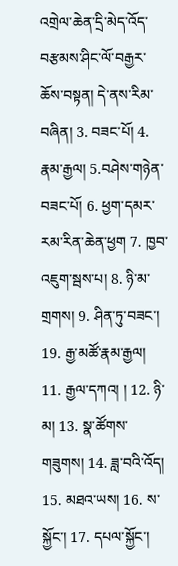འགྲེལ་ཆེན་དྲི་མེད་འོད་བརྩམས་ཤིང་ལོ་བརྒྱར་ཆོས་བསྟན། དེ་ནས་རིམ་བཞིན། 3. བཟང་པོ། 4. རྣམ་རྒྱལ། 5.བཤེས་གཉེན་བཟང་པོ། 6. ཕྱག་དམར་རམ་རིན་ཆེན་ཕྱག 7. ཁྱབ་འཇུག་སྦས་པ། 8. ཉི་མ་གྲགས། 9. ཤིན་ཏུ་བཟང་། 19. རྒྱ་མཚོ་རྣམ་རྒྱལ། 11. རྒྱལ་དཀའ། ། 12. ཉི་མ། 13. སྣ་ཚོགས་གཟུགས། 14. ཟླ་བའི་འོད། 15. མཐའ་ཡས། 16. ས་སྐྱོང་། 17. དཔལ་སྐྱོང་།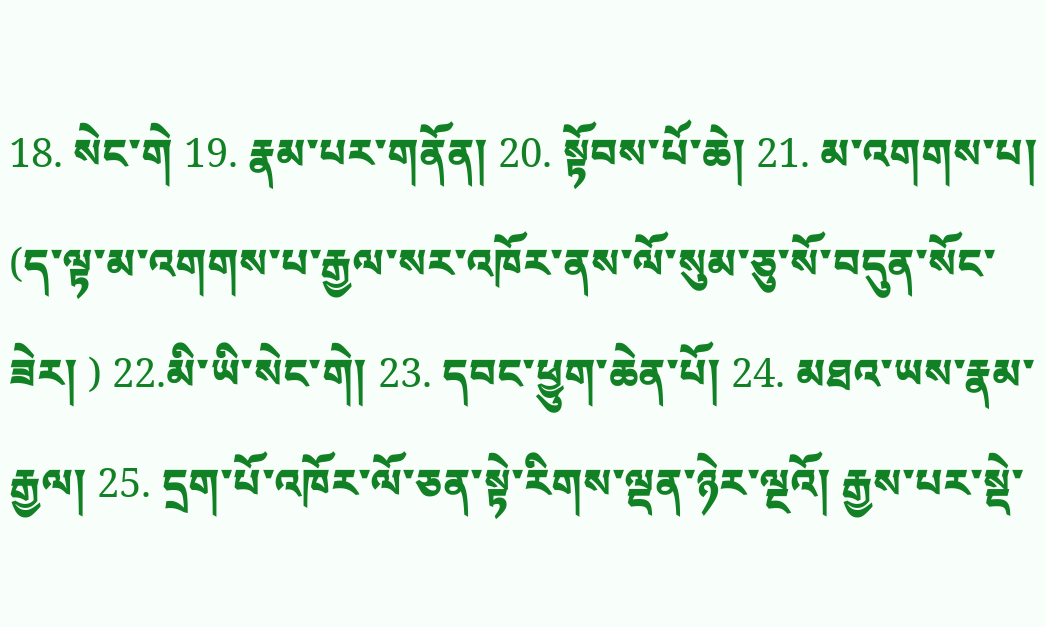18. སེང་གེ 19. རྣམ་པར་གནོན། 20. སྟོབས་པོ་ཆེ། 21. མ་འགགས་པ། (ད་ལྟ་མ་འགགས་པ་རྒྱལ་སར་འཁོར་ནས་ལོ་སུམ་ཅུ་སོ་བདུན་སོང་ཟེར། ) 22.མི་ཡི་སེང་གེ། 23. དབང་ཕྱུག་ཆེན་པོ། 24. མཐའ་ཡས་རྣམ་རྒྱལ། 25. དྲག་པོ་འཁོར་ལོ་ཅན་སྟེ་རིགས་ལྡན་ཉེར་ལྔའོ། རྒྱས་པར་སྡེ་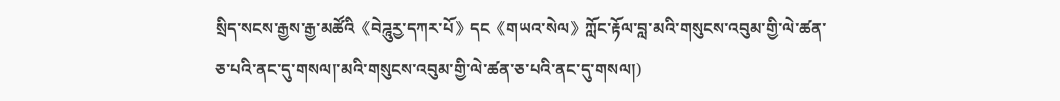སྲིད་སངས་རྒྱས་རྒྱ་མཚོའི《བེཌཱུརྱ་དཀར་པོ》དང《གཡའ་སེལ》ཀློང་རྟོལ་བླ་མའི་གསུངས་འབུམ་གྱི་ལེ་ཚན་ཅ་པའི་ནང་དུ་གསལ།་མའི་གསུངས་འབུམ་གྱི་ལེ་ཚན་ཅ་པའི་ནང་དུ་གསལ།)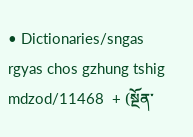• Dictionaries/sngas rgyas chos gzhung tshig mdzod/11468  + (སྔོན་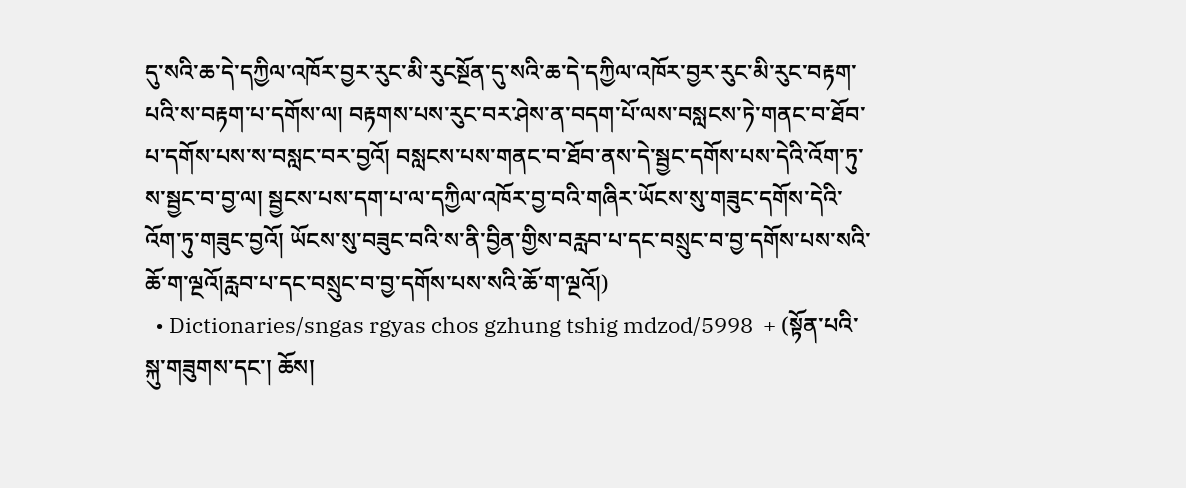དུ་སའི་ཆ་དེ་དཀྱིལ་འཁོར་བྱར་རུང་མི་རུངསྔོན་དུ་སའི་ཆ་དེ་དཀྱིལ་འཁོར་བྱར་རུང་མི་རུང་བརྟག་པའི་ས་བརྟག་པ་དགོས་ལ། བརྟགས་པས་རུང་བར་ཤེས་ན་བདག་པོ་ལས་བསླངས་ཏེ་གནང་བ་ཐོབ་པ་དགོས་པས་ས་བསླང་བར་བྱའོ། བསླངས་པས་གནང་བ་ཐོབ་ནས་དེ་སྦྱང་དགོས་པས་དེའི་འོག་ཏུ་ས་སྦྱང་བ་བྱ་ལ། སྦྱངས་པས་དག་པ་ལ་དཀྱིལ་འཁོར་བྱ་བའི་གཞིར་ཡོངས་སུ་གཟུང་དགོས་དེའི་འོག་ཏུ་གཟུང་བྱའོ། ཡོངས་སུ་བཟུང་བའི་ས་ནི་བྱིན་གྱིས་བརླབ་པ་དང་བསྲུང་བ་བྱ་དགོས་པས་སའི་ཆོ་ག་ལྔའོ།རླབ་པ་དང་བསྲུང་བ་བྱ་དགོས་པས་སའི་ཆོ་ག་ལྔའོ།)
  • Dictionaries/sngas rgyas chos gzhung tshig mdzod/5998  + (སྟོན་པའི་སྐུ་གཟུགས་དང་། ཆོས།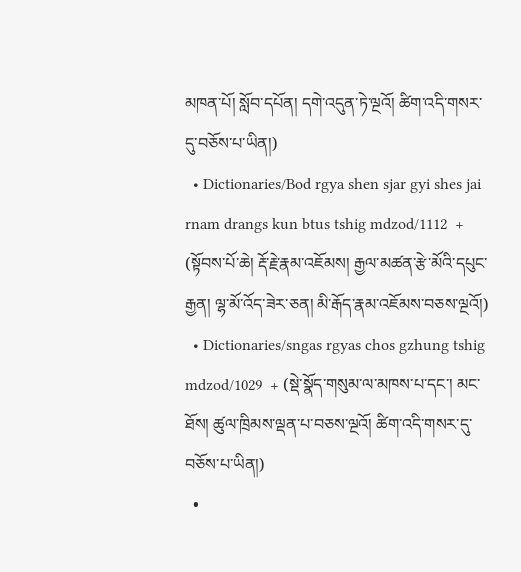མཁན་པོ། སློབ་དཔོན། དགེ་འདུན་ཏེ་ལྔའོ། ཚིག་འདི་གསར་དུ་བཅོས་པ་ཡིན།)
  • Dictionaries/Bod rgya shen sjar gyi shes jai rnam drangs kun btus tshig mdzod/1112  + (སྟོབས་པོ་ཆེ། རྡོ་རྗེ་རྣམ་འཇོམས། རྒྱལ་མཚན་རྩེ་མོའི་དཔུང་རྒྱན། ལྷ་མོ་འོད་ཟེར་ཅན། མི་རྒོད་རྣམ་འཇོམས་བཅས་ལྔའོ།)
  • Dictionaries/sngas rgyas chos gzhung tshig mdzod/1029  + (སྡེ་སྣོད་གསུམ་ལ་མཁས་པ་དང་། མང་ཐོས། ཚུལ་ཁྲིམས་ལྡན་པ་བཅས་ལྔའོ། ཚིག་འདི་གསར་དུ་བཅོས་པ་ཡིན།)
  •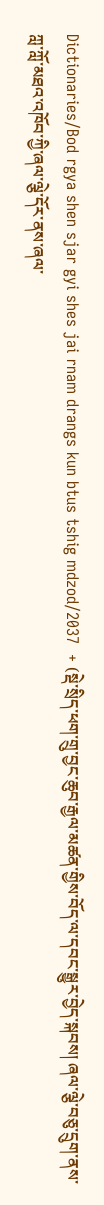Dictionaries/Bod rgya shen sjar gyi shes jai rnam drangs kun btus tshig mdzod/2037  + (སྡེ་སྲིད་ཕག་གྲུ་བྱང་ཆུབ་རྒྱལ་མཚན་གྱིས་བོད་ལ་དབང་སྒྱུར་བྱེད་སྐབས། ཞལ་ལྕེ་བཅུ་དྲུག་ནས་ཀླ་ཀློ་མཐའ་འཁོབ་ཀྱི་ཞལ་ལྕེ་དོར་ནས་ཞལ་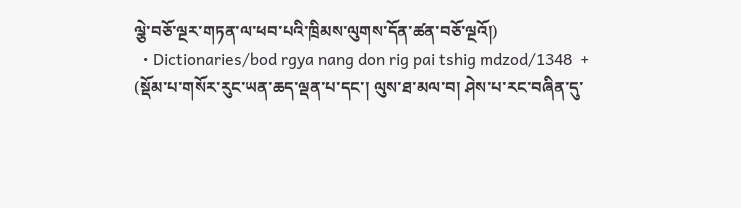ལྕེ་བཅོ་ལྔར་གཏན་ལ་ཕབ་པའི་ཁྲིམས་ལུགས་དོན་ཚན་བཅོ་ལྔའོ།)
  • Dictionaries/bod rgya nang don rig pai tshig mdzod/1348  + (སྡོམ་པ་གསོར་རུང་ཡན་ཆད་ལྡན་པ་དང་། ལུས་ཐ་མལ་བ། ཤེས་པ་རང་བཞིན་དུ་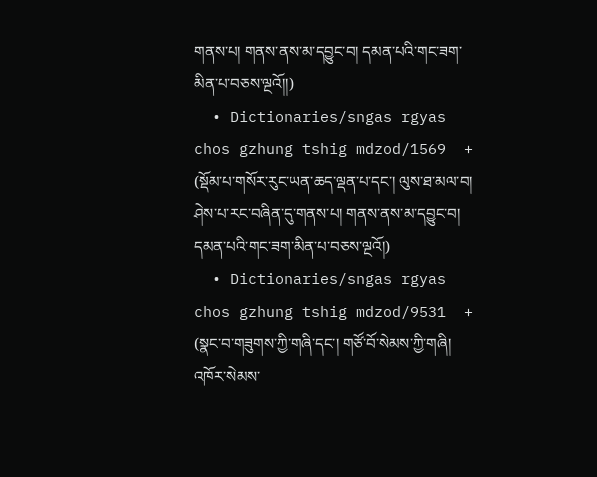གནས་པ། གནས་ནས་མ་དབྱུང་བ། དམན་པའི་གང་ཟག་མིན་པ་བཅས་ལྔའོ།།)
  • Dictionaries/sngas rgyas chos gzhung tshig mdzod/1569  + (སྡོམ་པ་གསོར་རུང་ཡན་ཆད་ལྡན་པ་དང་། ལུས་ཐ་མལ་བ། ཤེས་པ་རང་བཞིན་དུ་གནས་པ། གནས་ནས་མ་དབྱུང་བ། དམན་པའི་གང་ཟག་མིན་པ་བཅས་ལྔའོ།)
  • Dictionaries/sngas rgyas chos gzhung tshig mdzod/9531  + (སྣང་བ་གཟུགས་ཀྱི་གཞི་དང་། གཙོ་བོ་སེམས་ཀྱི་གཞི། འཁོར་སེམས་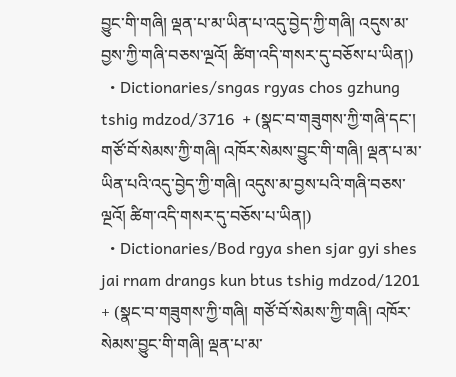བྱུང་གི་གཞི། ལྡན་པ་མ་ཡིན་པ་འདུ་བྱེད་ཀྱི་གཞི། འདུས་མ་བྱས་ཀྱི་གཞི་བཅས་ལྔའོ། ཚིག་འདི་གསར་དུ་བཅོས་པ་ཡིན།)
  • Dictionaries/sngas rgyas chos gzhung tshig mdzod/3716  + (སྣང་བ་གཟུགས་ཀྱི་གཞི་དང་། གཙོ་བོ་སེམས་ཀྱི་གཞི། འཁོར་སེམས་བྱུང་གི་གཞི། ལྡན་པ་མ་ཡིན་པའི་འདུ་བྱེད་ཀྱི་གཞི། འདུས་མ་བྱས་པའི་གཞི་བཅས་ལྔའོ། ཚིག་འདི་གསར་དུ་བཅོས་པ་ཡིན།)
  • Dictionaries/Bod rgya shen sjar gyi shes jai rnam drangs kun btus tshig mdzod/1201  + (སྣང་བ་གཟུགས་ཀྱི་གཞི། གཙོ་བོ་སེམས་ཀྱི་གཞི། འཁོར་སེམས་བྱུང་གི་གཞི། ལྡན་པ་མ་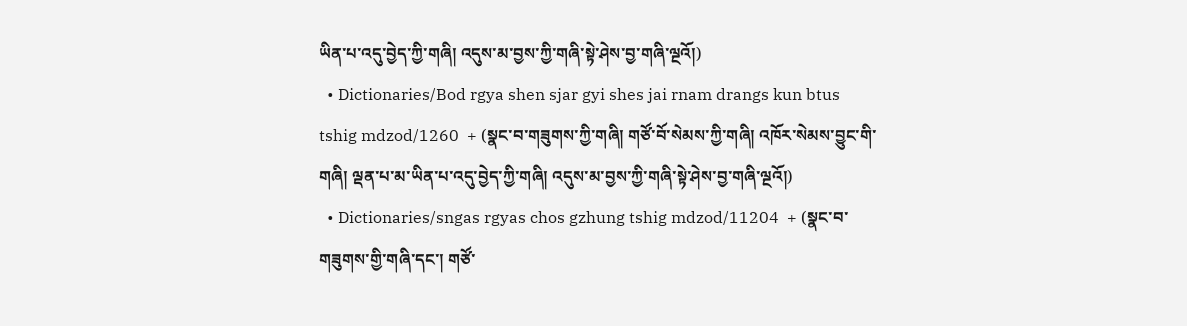ཡིན་པ་འདུ་བྱེད་ཀྱི་གཞི། འདུས་མ་བྱས་ཀྱི་གཞི་སྟེ་ཤེས་བྱ་གཞི་ལྔའོ།)
  • Dictionaries/Bod rgya shen sjar gyi shes jai rnam drangs kun btus tshig mdzod/1260  + (སྣང་བ་གཟུགས་ཀྱི་གཞི། གཙོ་བོ་སེམས་ཀྱི་གཞི། འཁོར་སེམས་བྱུང་གི་གཞི། ལྡན་པ་མ་ཡིན་པ་འདུ་བྱེད་ཀྱི་གཞི། འདུས་མ་བྱས་ཀྱི་གཞི་སྟེ་ཤེས་བྱ་གཞི་ལྔའོ།)
  • Dictionaries/sngas rgyas chos gzhung tshig mdzod/11204  + (སྣང་བ་གཟུགས་གྱི་གཞི་དང་། གཙོ་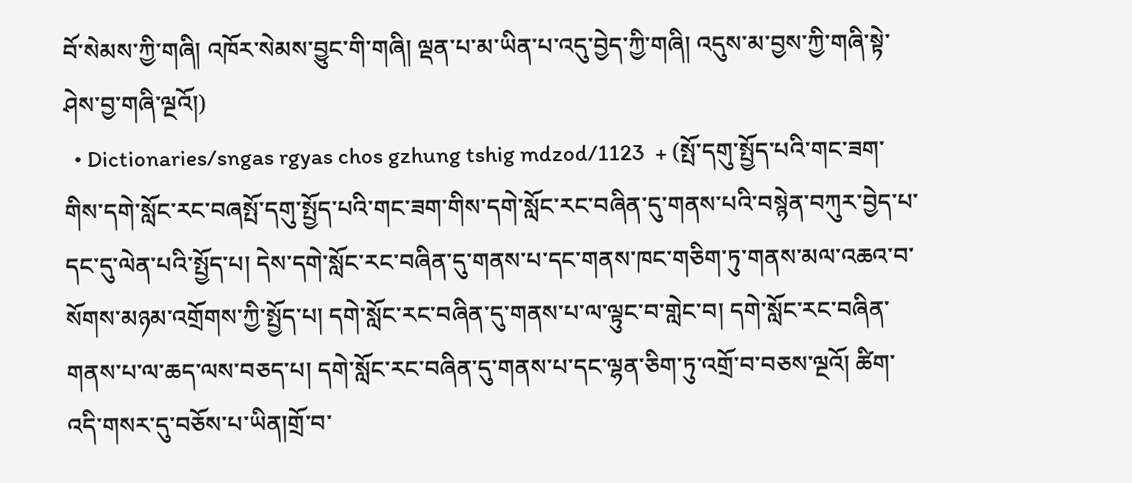བོ་སེམས་ཀྱི་གཞི། འཁོར་སེམས་བྱུང་གི་གཞི། ལྡན་པ་མ་ཡིན་པ་འདུ་བྱེད་ཀྱི་གཞི། འདུས་མ་བྱས་ཀྱི་གཞི་སྟེ་ཤེས་བྱ་གཞི་ལྔའོ།)
  • Dictionaries/sngas rgyas chos gzhung tshig mdzod/1123  + (སྤོ་དགུ་སྤྱོད་པའི་གང་ཟག་གིས་དགེ་སློང་རང་བཞསྤོ་དགུ་སྤྱོད་པའི་གང་ཟག་གིས་དགེ་སློང་རང་བཞིན་དུ་གནས་པའི་བསྙེན་བཀུར་བྱེད་པ་དང་དུ་ལེན་པའི་སྤྱོད་པ། དེས་དགེ་སློང་རང་བཞིན་དུ་གནས་པ་དང་གནས་ཁང་གཅིག་ཏུ་གནས་མལ་འཆའ་བ་སོགས་མཉམ་འགྲོགས་ཀྱི་སྤྱོད་པ། དགེ་སློང་རང་བཞིན་དུ་གནས་པ་ལ་ལྟུང་བ་གླེང་བ། དགེ་སློང་རང་བཞིན་གནས་པ་ལ་ཆད་ལས་བཅད་པ། དགེ་སློང་རང་བཞིན་དུ་གནས་པ་དང་ལྷན་ཅིག་ཏུ་འགྲོ་བ་བཅས་ལྔའོ། ཚིག་འདི་གསར་དུ་བཅོས་པ་ཡིན།གྲོ་བ་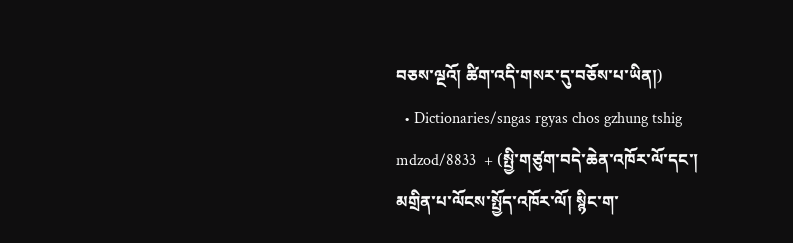བཅས་ལྔའོ། ཚིག་འདི་གསར་དུ་བཅོས་པ་ཡིན།)
  • Dictionaries/sngas rgyas chos gzhung tshig mdzod/8833  + (སྤྱི་གཙུག་བདེ་ཆེན་འཁོར་ལོ་དང་། མགྲིན་པ་ལོངས་སྤྱོད་འཁོར་ལོ། སྙིང་ག་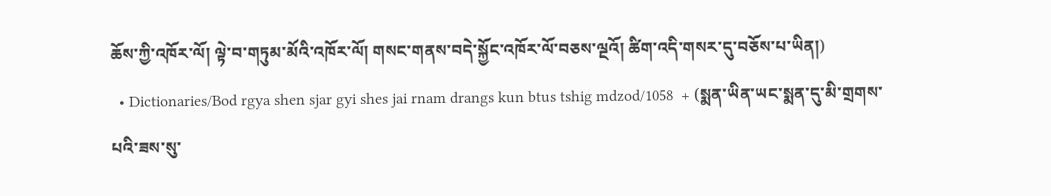ཆོས་ཀྱི་འཁོར་ལོ། ལྟེ་བ་གཏུམ་མོའི་འཁོར་ལོ། གསང་གནས་བདེ་སྐྱོང་འཁོར་ལོ་བཅས་ལྔའོ། ཚིག་འདི་གསར་དུ་བཅོས་པ་ཡིན།)
  • Dictionaries/Bod rgya shen sjar gyi shes jai rnam drangs kun btus tshig mdzod/1058  + (སྨན་ཡིན་ཡང་སྨན་དུ་མི་གྲགས་པའི་ཟས་སུ་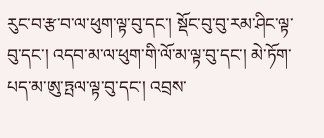རུང་བ་རྩ་བ་ལ་ཕུག་ལྟ་བུ་དང་། སྡོང་བུ་བུ་རམ་ཤིང་ལྟ་བུ་དང་། འདབ་མ་ལ་ཕུག་གི་ལོ་མ་ལྟ་བུ་དང་། མེ་ཏོག་པད་མ་ཨུ་ཏྤལ་ལྟ་བུ་དང་། འབྲས་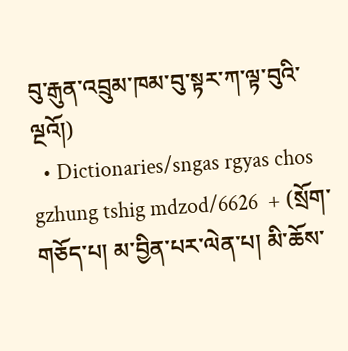བུ་རྒུན་འབྲུམ་ཁམ་བུ་སྟར་ཀ་ལྟ་བུའི་ལྔའོ།)
  • Dictionaries/sngas rgyas chos gzhung tshig mdzod/6626  + (སྲོག་གཅོད་པ། མ་བྱིན་པར་ལེན་པ། མི་ཆོས་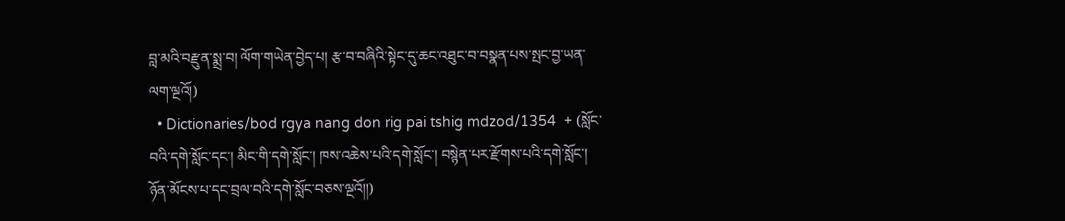བླ་མའི་བརྫུན་སྨྲ་བ། ལོག་གཡེན་བྱེད་པ། རྩ་བ་བཞིའི་སྟེང་དུ་ཆང་འཐུང་བ་བསྣན་པས་སྤང་བྱ་ཡན་ལག་ལྔའོ།)
  • Dictionaries/bod rgya nang don rig pai tshig mdzod/1354  + (སློང་བའི་དགེ་སློང་དང་། མིང་གི་དགེ་སློང་། ཁས་འཆེས་པའི་དགེ་སློང་། བསྙེན་པར་རྫོགས་པའི་དགེ་སློང་། ཉོན་མོངས་པ་དང་བྲལ་བའི་དགེ་སློང་བཅས་ལྔའོ།།)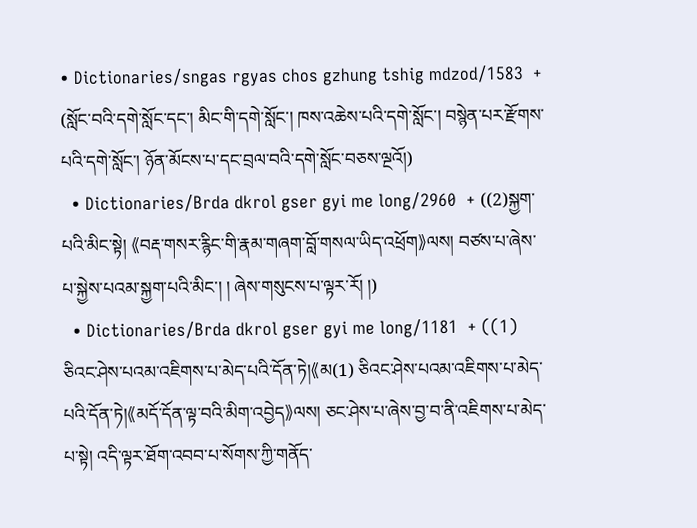• Dictionaries/sngas rgyas chos gzhung tshig mdzod/1583  + (སློང་བའི་དགེ་སློང་དང་། མིང་གི་དགེ་སློང་། ཁས་འཆེས་པའི་དགེ་སློང་། བསྙེན་པར་རྫོགས་པའི་དགེ་སློང་། ཉོན་མོངས་པ་དང་བྲལ་བའི་དགེ་སློང་བཅས་ལྔའོ།)
  • Dictionaries/Brda dkrol gser gyi me long/2960  + ((2)སྐྱག་པའི་མིང་སྟེ། 《བརྡ་གསར་རྙིང་གི་རྣམ་གཞག་བློ་གསལ་ཡིད་འཕྲོག》ལས། བཙས་པ་ཞེས་པ་སྐྱེས་པའམ་སྐྱག་པའི་མིང་། ། ཞེས་གསུངས་པ་ལྟར་རོ། །)
  • Dictionaries/Brda dkrol gser gyi me long/1181  + ((1) ཅིའང་ཤེས་པའམ་འཇིགས་པ་མེད་པའི་དོན་ཏེ།《མ(1) ཅིའང་ཤེས་པའམ་འཇིགས་པ་མེད་པའི་དོན་ཏེ།《མདོ་དོན་ལྟ་བའི་མིག་འབྱེད》ལས། ཅང་ཤེས་པ་ཞེས་བྱ་བ་ནི་འཇིགས་པ་མེད་པ་སྟེ། འདི་ལྟར་ཐོག་འབབ་པ་སོགས་ཀྱི་གནོད་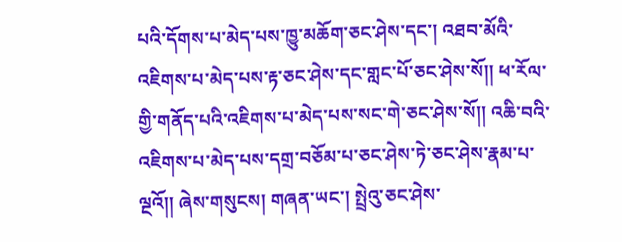པའི་དོགས་པ་མེད་པས་ཁྱུ་མཆོག་ཅང་ཤེས་དང་། འཐབ་མོའི་འཇིགས་པ་མེད་པས་རྟ་ཅང་ཤེས་དང་གླང་པོ་ཅང་ཤེས་སོ།། ཕ་རོལ་གྱི་གནོད་པའི་འཇིགས་པ་མེད་པས་སང་གེ་ཅང་ཤེས་སོ།། འཆི་བའི་འཇིགས་པ་མེད་པས་དགྲ་བཅོམ་པ་ཅང་ཤེས་ཏེ་ཅང་ཤེས་རྣམ་པ་ལྔའོ།། ཞེས་གསུངས། གཞན་ཡང་། སྤྲེའུ་ཅང་ཤེས་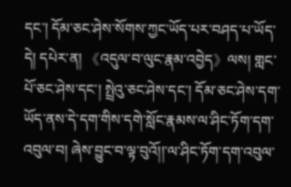དང་། དོམ་ཅང་ཤེས་སོགས་ཀྱང་ཡོད་པར་བཤད་པ་ཡོད་དེ། དཔེར་ན། 《འདུལ་བ་ལུང་རྣམ་འབྱེད》ལས། གླང་པོ་ཅང་ཤེས་དང་། སྤྲེའུ་ཅང་ཤེས་དང་། དོམ་ཅང་ཤེས་དག་ཡོད་ནས་དེ་དག་གིས་དགེ་སློང་རྣམས་ལ་ཤིང་ཏོག་དག་འབུལ་བ། ཞེས་བྱུང་བ་ལྟ་བུའོ།།་ལ་ཤིང་ཏོག་དག་འབུལ་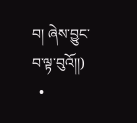བ། ཞེས་བྱུང་བ་ལྟ་བུའོ།།)
  •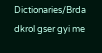Dictionaries/Brda dkrol gser gyi me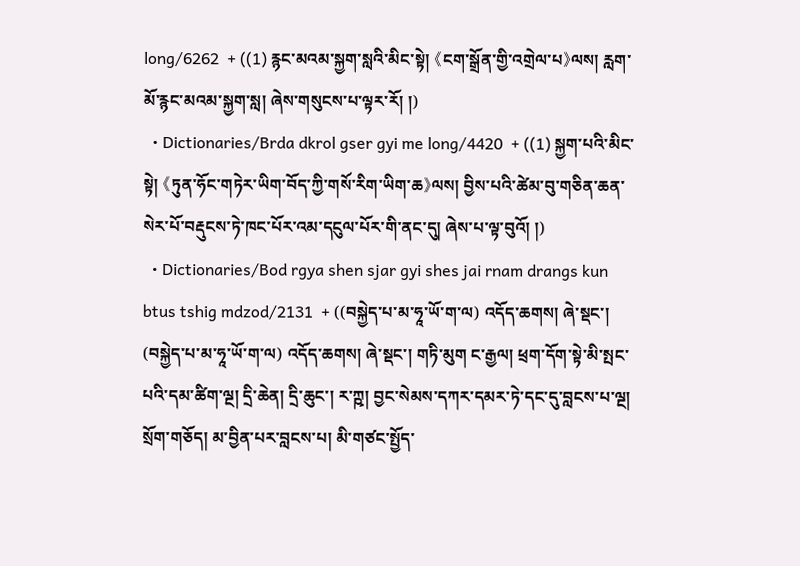long/6262  + ((1) རྙང་མའམ་སྐྱག་སླའི་མིང་སྟེ། 《ངག་སྒྲོན་གྱི་འགྲེལ་པ》ལས། རླག་མོ་རྙང་མའམ་སྐྱག་སླ། ཞེས་གསུངས་པ་ལྟར་རོ། །)
  • Dictionaries/Brda dkrol gser gyi me long/4420  + ((1) སྐྱག་པའི་མིང་སྟེ། 《ཏུན་ཧོང་གཏེར་ཡིག་བོད་ཀྱི་གསོ་རིག་ཡིག་ཆ》ལས། བྱིས་པའི་ཚེམ་བུ་གཅིན་ཆན་སེར་པོ་བརྡུངས་ཏེ་ཁང་པོར་འམ་དངུལ་པོར་གི་ནང་དུ། ཞེས་པ་ལྟ་བུའོ། །)
  • Dictionaries/Bod rgya shen sjar gyi shes jai rnam drangs kun btus tshig mdzod/2131  + ((བསྐྱེད་པ་མ་ཧཱ་ཡོ་ག་ལ) འདོད་ཆགས། ཞེ་སྡང་། (བསྐྱེད་པ་མ་ཧཱ་ཡོ་ག་ལ) འདོད་ཆགས། ཞེ་སྡང་། གཏི་མུག ང་རྒྱལ། ཕྲག་དོག་སྟེ་མི་སྤང་པའི་དམ་ཚིག་ལྔ། དྲི་ཆེན། དྲི་ཆུང་། ར་ཀྵ། བྱང་སེམས་དཀར་དམར་ཏེ་དང་དུ་བླངས་པ་ལྔ། སྲོག་གཅོད། མ་བྱིན་པར་བླངས་པ། མི་གཙང་སྤྱོད་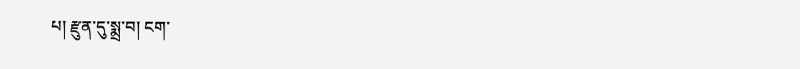པ། རྫུན་དུ་སྨྲ་བ། ངག་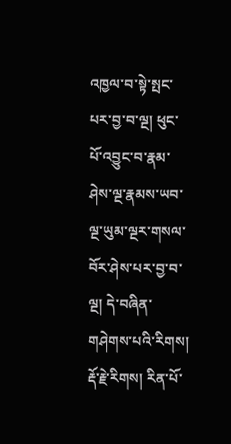འཁྱལ་བ་སྟེ་སྤང་པར་བྱ་བ་ལྔ། ཕུང་པོ་འབྱུང་བ་རྣམ་ཤེས་ལྔ་རྣམས་ཡབ་ལྔ་ཡུམ་ལྔར་གསལ་བོར་ཤེས་པར་བྱ་བ་ལྔ། དེ་བཞིན་གཤེགས་པའི་རིགས། རྡོ་རྗེ་རིགས། རིན་པོ་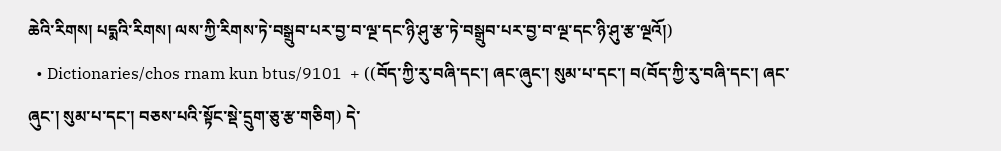ཆེའི་རིགས། པདྨའི་རིགས། ལས་ཀྱི་རིགས་ཏེ་བསྒྲུབ་པར་བྱ་བ་ལྔ་དང་ཉི་ཤུ་རྩ་ཏེ་བསྒྲུབ་པར་བྱ་བ་ལྔ་དང་ཉི་ཤུ་རྩ་ལྔའོ།)
  • Dictionaries/chos rnam kun btus/9101  + ((བོད་ཀྱི་རུ་བཞི་དང་། ཞང་ཞུང་། སུམ་པ་དང་། བ(བོད་ཀྱི་རུ་བཞི་དང་། ཞང་ཞུང་། སུམ་པ་དང་། བཅས་པའི་སྟོང་སྡེ་དྲུག་ཅུ་རྩ་གཅིག) དེ་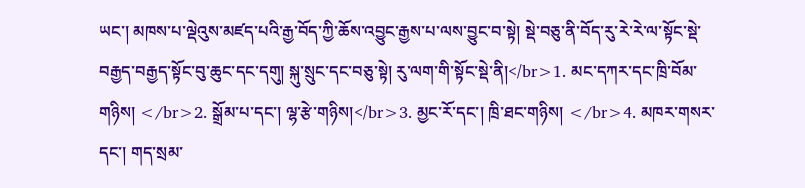ཡང་། མཁས་པ་ལྡེའུས་མཛད་པའི་རྒྱ་བོད་ཀྱི་ཆོས་འབྱུང་རྒྱས་པ་ལས་བྱུང་བ་སྟེ། སྡེ་བཅུ་ནི་བོད་རུ་རེ་རེ་ལ་སྟོང་སྡེ་བརྒྱད་བརྒྱད་སྟོང་བུ་ཆུང་དང་དགུ། སྐུ་སྲུང་དང་བཅུ་སྟེ། རུ་ལག་གི་སྟོང་སྡེ་ནི།</br>1. མང་དཀར་དང་ཁྲི་བོམ་གཉིས། </br>2. སྒྲོམ་པ་དང་། ལྷ་རྩེ་གཉིས།</br>3. མྱང་རོ་དང་། ཁྲི་ཐང་གཉིས། </br>4. མཁར་གསར་དང་། གད་སྲམ་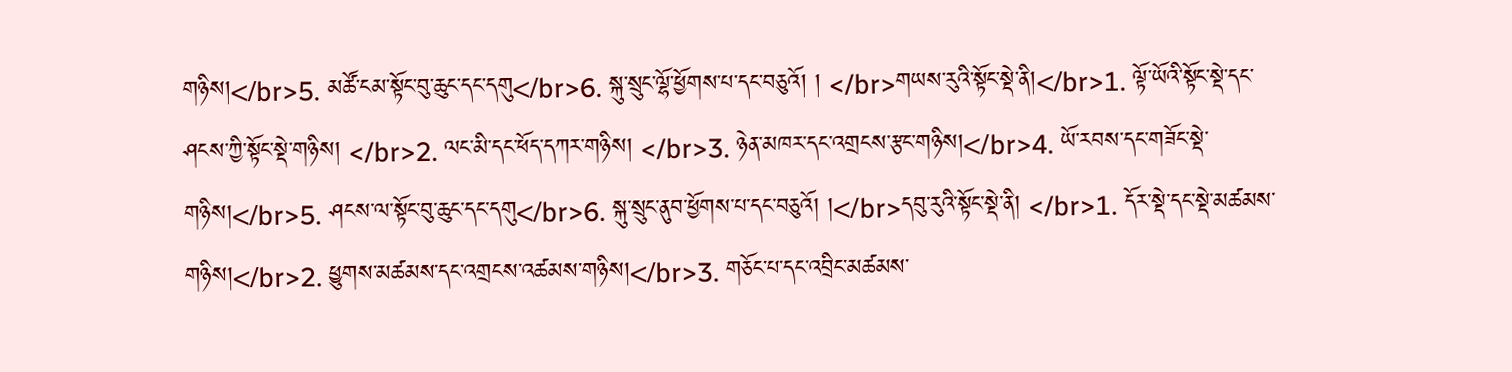གཉིས།</br>5. མཚོ་ངམ་སྟོང་བུ་ཆུང་དང་དགུ</br>6. སྐུ་སྲུང་ལྷོ་ཕྱོགས་པ་དང་བཅུའོ། ། </br>གཡས་རུའི་སྟོང་སྡེ་ནི།</br>1. ལྟོ་ཡོའི་སྟོང་སྡེ་དང་ཤངས་ཀྱི་སྟོང་སྡེ་གཉིས། </br>2. ལང་མི་དང་ཕོད་དཀར་གཉིས། </br>3. ཉེན་མཁར་དང་འགྲངས་རྩང་གཉིས།</br>4. ཡོ་རབས་དང་གཟོང་སྡེ་གཉིས།</br>5. ཤངས་ལ་སྟོང་བུ་ཆུང་དང་དགུ</br>6. སྐུ་སྲུང་ནུབ་ཕྱོགས་པ་དང་བཅུའོ། །</br>དབུ་རུའི་སྟོང་སྡེ་ནི། </br>1. དོར་སྡེ་དང་སྡེ་མཚམས་གཉིས།</br>2. ཕྱུགས་མཚམས་དང་འགྲངས་འཚམས་གཉིས།</br>3. གཅོང་པ་དང་འབྲིང་མཚམས་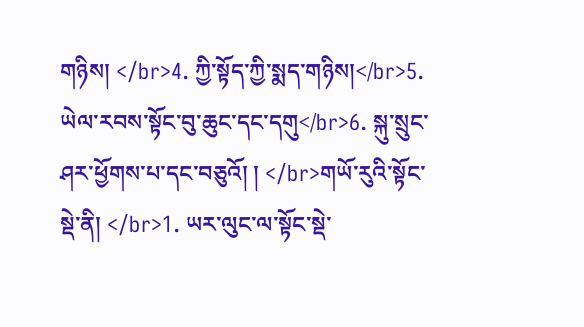གཉིས། </br>4. ཀྱི་སྟོད་ཀྱི་སྨད་གཉིས།</br>5. ཡེལ་རབས་སྟོང་བུ་ཆུང་དང་དགུ</br>6. སྐུ་སྲུང་ཤར་ཕྱོགས་པ་དང་བཅུའོ། ། </br>གཡོ་རུའི་སྟོང་སྡེ་ནི། </br>1. ཡར་ལུང་ལ་སྟོང་སྡེ་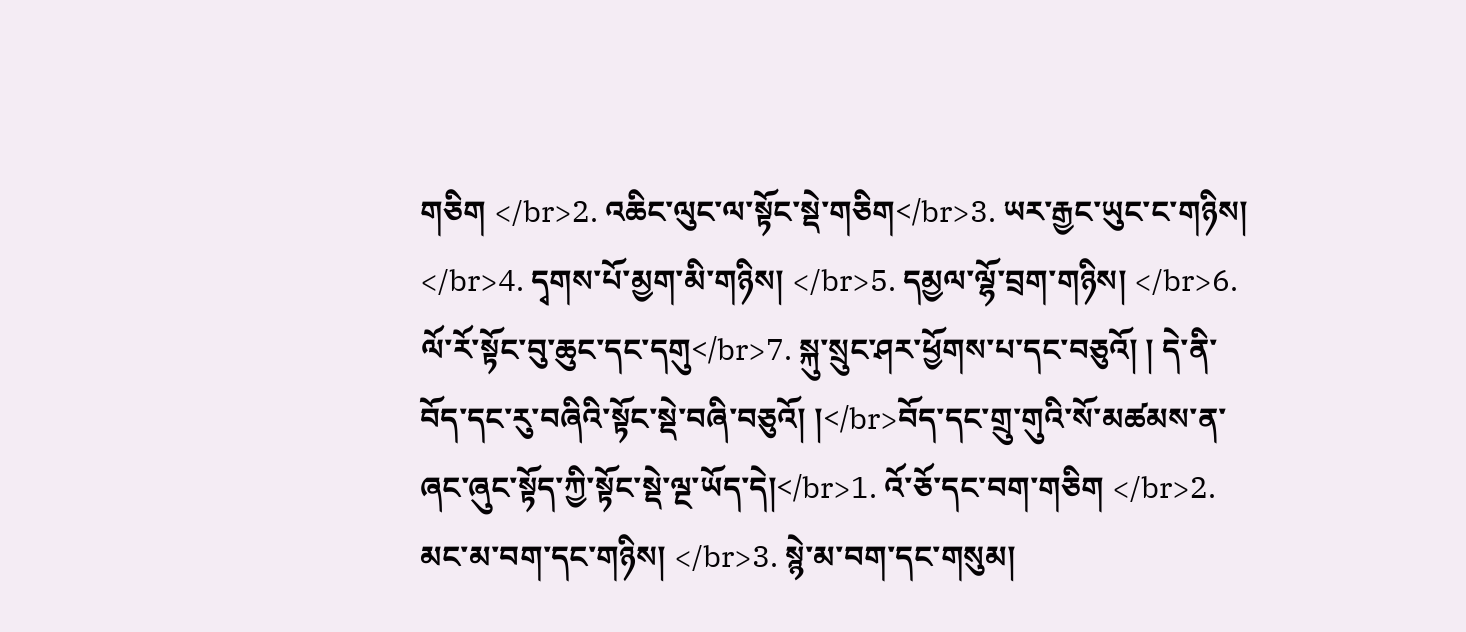གཅིག </br>2. འཆིང་ལུང་ལ་སྟོང་སྡེ་གཅིག</br>3. ཡར་རྒྱང་ཡུང་ང་གཉིས། </br>4. དྭགས་པོ་མྱག་མི་གཉིས། </br>5. དམྱལ་ལྷོ་བྲག་གཉིས། </br>6. ལོ་རོ་སྟོང་བུ་ཆུང་དང་དགུ</br>7. སྐུ་སྲུང་ཤར་ཕྱོགས་པ་དང་བཅུའོ། ། དེ་ནི་བོད་དང་རུ་བཞིའི་སྟོང་སྡེ་བཞི་བཅུའོ། །</br>བོད་དང་གྲུ་གུའི་སོ་མཚམས་ན་ཞང་ཞུང་སྟོད་ཀྱི་སྟོང་སྡེ་ལྔ་ཡོད་དེ།</br>1. འོ་ཅོ་དང་བག་གཅིག </br>2. མང་མ་བག་དང་གཉིས། </br>3. སྙེ་མ་བག་དང་གསུམ།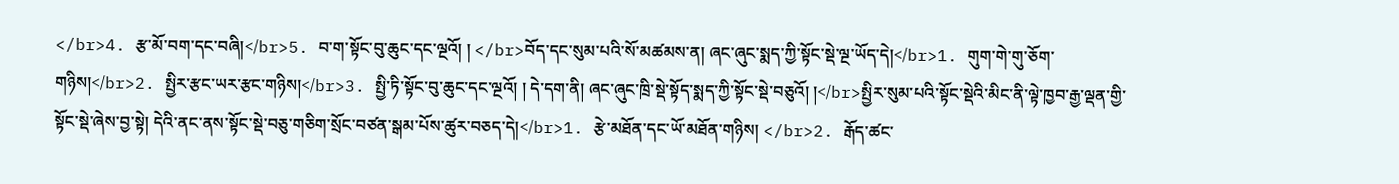</br>4. རྩ་མོ་བག་དང་བཞི།</br>5. བ་ག་སྟོང་བུ་ཆུང་དང་ལྔའོ། ། </br>བོད་དང་སུམ་པའི་སོ་མཚམས་ན། ཞང་ཞུང་སྨད་ཀྱི་སྟོང་སྡེ་ལྔ་ཡོད་དེ།</br>1. གུག་གེ་གུ་ཅོག་གཉིས།</br>2. སྤྱིར་རྩང་ཡར་རྩང་གཉིས།</br>3. སྤྱི་ཏི་སྟོང་བུ་ཆུང་དང་ལྔའོ། ། དེ་དག་ནི། ཞང་ཞུང་ཁྲི་སྡེ་སྟོད་སྨད་ཀྱི་སྟོང་སྡེ་བཅུའོ། །</br>སྤྱིར་སུམ་པའི་སྟོང་སྡེའི་མིང་ནི་ལྟེ་ཁྱབ་རྒྱ་ལྡན་གྱི་སྟོང་སྡེ་ཞེས་བྱ་སྟེ། དེའི་ནང་ནས་སྟོང་སྡེ་བཅུ་གཅིག་སྲོང་བཙན་སྒམ་པོས་ཚུར་བཅད་དེ།</br>1. རྩེ་མཐོན་དང་ཡོ་མཐོན་གཉིས། </br>2. རྒོད་ཚང་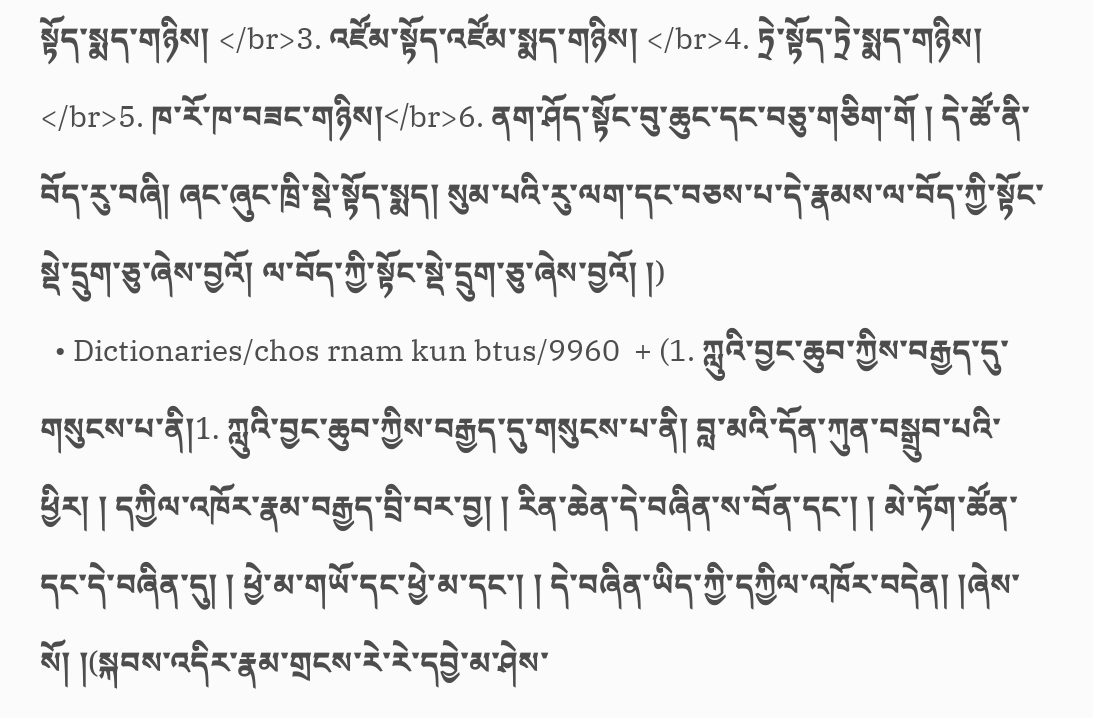སྟོད་སྨད་གཉིས། </br>3. འཛོམ་སྟོད་འཛོམ་སྨད་གཉིས། </br>4. ཏྲེ་སྟོད་ཏྲེ་སྨད་གཉིས། </br>5. ཁ་རོ་ཁ་བཟང་གཉིས།</br>6. ནག་ཤོད་སྟོང་བུ་ཆུང་དང་བཅུ་གཅིག་གོ ། དེ་ཚོ་ནི་བོད་རུ་བཞི། ཞང་ཞུང་ཁྲི་སྡེ་སྟོད་སྨད། སུམ་པའི་རུ་ལག་དང་བཅས་པ་དེ་རྣམས་ལ་བོད་ཀྱི་སྟོང་སྡེ་དྲུག་ཅུ་ཞེས་བྱའོ། ལ་བོད་ཀྱི་སྟོང་སྡེ་དྲུག་ཅུ་ཞེས་བྱའོ། །)
  • Dictionaries/chos rnam kun btus/9960  + (1. ཀླུའི་བྱང་ཆུབ་ཀྱིས་བརྒྱད་དུ་གསུངས་པ་ནི།1. ཀླུའི་བྱང་ཆུབ་ཀྱིས་བརྒྱད་དུ་གསུངས་པ་ནི། བླ་མའི་དོན་ཀུན་བསྒྲུབ་པའི་ཕྱིར། ། དཀྱིལ་འཁོར་རྣམ་བརྒྱད་བྲི་བར་བྱ། ། རིན་ཆེན་དེ་བཞིན་ས་བོན་དང་། ། མེ་ཏོག་ཚོན་དང་དེ་བཞིན་དུ། ། ཕྱེ་མ་གཡོ་དང་ཕྱེ་མ་དང་། ། དེ་བཞིན་ཡིད་ཀྱི་དཀྱིལ་འཁོར་བདེན། །ཞེས་སོ། །(སྐབས་འདིར་རྣམ་གྲངས་རེ་རེ་དབྱེ་མ་ཤེས་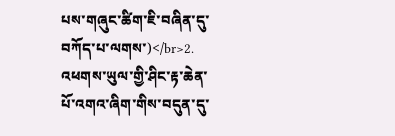པས་གཞུང་ཚིག་ཇི་བཞིན་དུ་བཀོད་པ་ལགས་)</br>2. འཕགས་ཡུལ་གྱི་ཤིང་རྟ་ཆེན་པོ་འགའ་ཞིག་གིས་བདུན་དུ་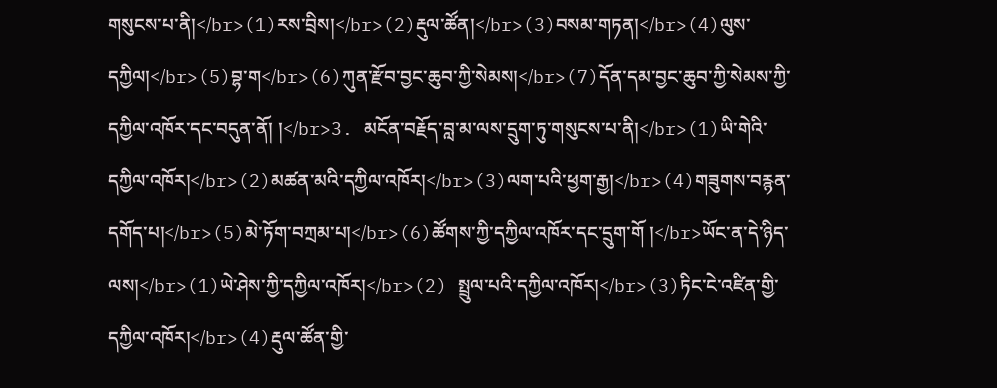གསུངས་པ་ནི།</br>(1)རས་བྲིས།</br>(2)རྡུལ་ཚོན།</br>(3)བསམ་གཏན།</br>(4)ལུས་དཀྱིལ།</br>(5)བྷ་ག</br>(6)ཀུན་རྫོབ་བྱང་ཆུབ་ཀྱི་སེམས།</br>(7)དོན་དམ་བྱང་ཆུབ་ཀྱི་སེམས་ཀྱི་དཀྱིལ་འཁོར་དང་བདུན་ནོ། །</br>3. མངོན་བརྗོད་བླ་མ་ལས་དྲུག་ཏུ་གསུངས་པ་ནི།</br>(1)ཡི་གེའི་དཀྱིལ་འཁོར།</br>(2)མཚན་མའི་དཀྱིལ་འཁོར།</br>(3)ལག་པའི་ཕྱག་རྒྱ།</br>(4)གཟུགས་བརྙན་དགོད་པ།</br>(5)མེ་ཏོག་བཀྲམ་པ།</br>(6)ཚོགས་ཀྱི་དཀྱིལ་འཁོར་དང་དྲུག་གོ །</br>ཡོང་ན་དེ་ཉིད་ལས།</br>(1)ཡེ་ཤེས་ཀྱི་དཀྱིལ་འཁོར།</br>(2) སྤྲུལ་པའི་དཀྱིལ་འཁོར།</br>(3)ཏིང་ངེ་འཛིན་གྱི་དཀྱིལ་འཁོར།</br>(4)རྡུལ་ཚོན་གྱི་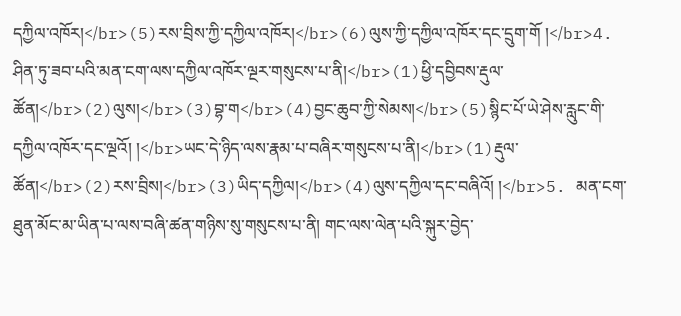དཀྱིལ་འཁོར།</br>(5)རས་བྲིས་ཀྱི་དཀྱིལ་འཁོར།</br>(6)ལུས་ཀྱི་དཀྱིལ་འཁོར་དང་དྲུག་གོ །</br>4. ཤིན་ཏུ་ཟབ་པའི་མན་ངག་ལས་དཀྱིལ་འཁོར་ལྔར་གསུངས་པ་ནི།</br>(1)ཕྱི་དབྱིབས་རྡུལ་ཚོན།</br>(2)ལུས།</br>(3)བྷ་ག</br>(4)བྱང་ཆུབ་ཀྱི་སེམས།</br>(5)སྙིང་པོ་ཡེ་ཤེས་རླུང་གི་དཀྱིལ་འཁོར་དང་ལྔའོ། །</br>ཡང་དེ་ཉིད་ལས་རྣམ་པ་བཞིར་གསུངས་པ་ནི།</br>(1)རྡུལ་ཚོན།</br>(2)རས་བྲིས།</br>(3)ཡིད་དཀྱིལ།</br>(4)ལུས་དཀྱིལ་དང་བཞིའོ། །</br>5. མན་ངག་ཐུན་མོང་མ་ཡིན་པ་ལས་བཞི་ཚན་གཉིས་སུ་གསུངས་པ་ནི། གང་ལས་ལེན་པའི་སྐུར་བྱེད་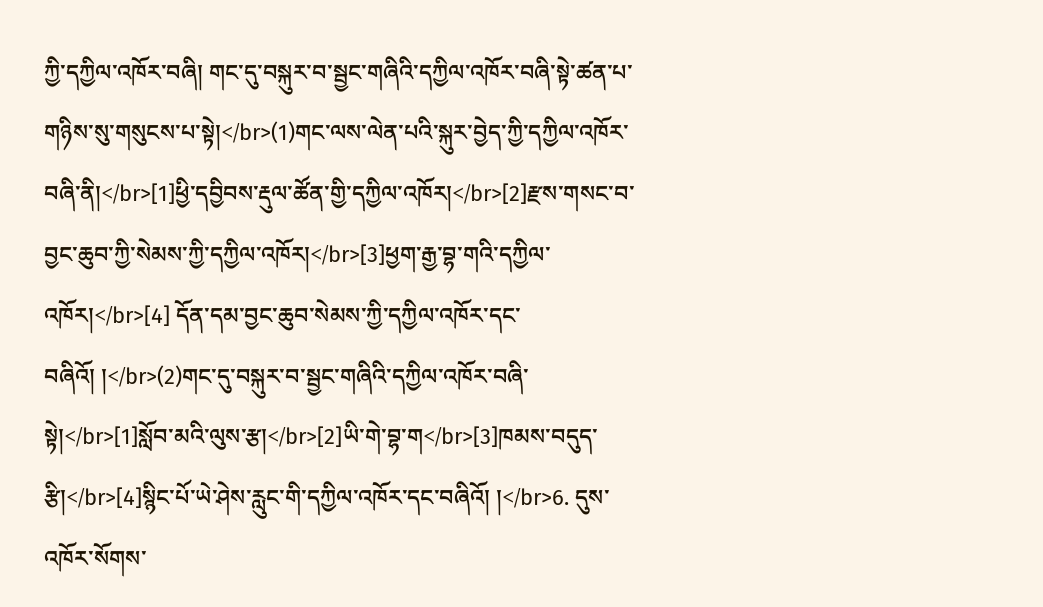ཀྱི་དཀྱིལ་འཁོར་བཞི། གང་དུ་བསྐུར་བ་སྦྱང་གཞིའི་དཀྱིལ་འཁོར་བཞི་སྟེ་ཚན་པ་གཉིས་སུ་གསུངས་པ་སྟེ།</br>(1)གང་ལས་ལེན་པའི་སྐུར་བྱེད་ཀྱི་དཀྱིལ་འཁོར་བཞི་ནི།</br>[1]ཕྱི་དབྱིབས་རྡུལ་ཚོན་གྱི་དཀྱིལ་འཁོར།</br>[2]རྫས་གསང་བ་བྱང་ཆུབ་ཀྱི་སེམས་ཀྱི་དཀྱིལ་འཁོར།</br>[3]ཕྱག་རྒྱ་བྷ་གའི་དཀྱིལ་འཁོར།</br>[4] དོན་དམ་བྱང་ཆུབ་སེམས་ཀྱི་དཀྱིལ་འཁོར་དང་བཞིའོ། །</br>(2)གང་དུ་བསྐུར་བ་སྦྱང་གཞིའི་དཀྱིལ་འཁོར་བཞི་སྟེ།</br>[1]སློབ་མའི་ལུས་རྩ།</br>[2]ཡི་གེ་བྷ་ག</br>[3]ཁམས་བདུད་རྩི།</br>[4]སྙིང་པོ་ཡེ་ཤེས་རླུང་གི་དཀྱིལ་འཁོར་དང་བཞིའོ། །</br>6. དུས་འཁོར་སོགས་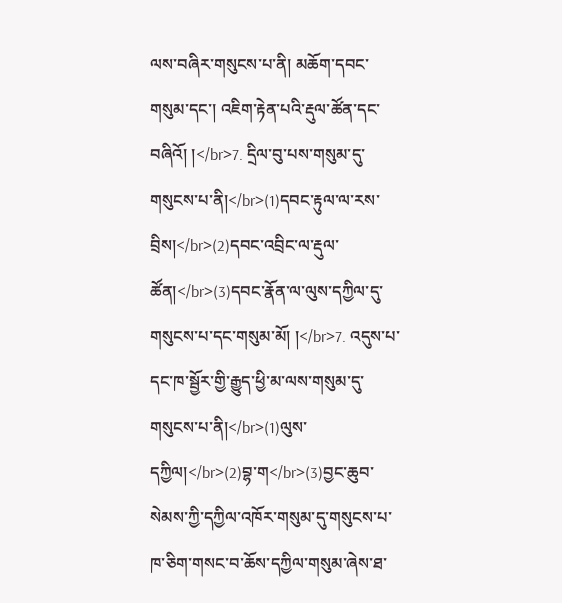ལས་བཞིར་གསུངས་པ་ནི། མཆོག་དབང་གསུམ་དང་། འཇིག་རྟེན་པའི་རྡུལ་ཚོན་དང་བཞིའོ། །</br>7. དྲིལ་བུ་པས་གསུམ་དུ་གསུངས་པ་ནི།</br>(1)དབང་རྟུལ་ལ་རས་བྲིས།</br>(2)དབང་འབྲིང་ལ་རྡུལ་ཚོན།</br>(3)དབང་རྣོན་ལ་ལུས་དཀྱིལ་དུ་གསུངས་པ་དང་གསུམ་མོ། །</br>7. འདུས་པ་དང་ཁ་སྦྱོར་གྱི་རྒྱུད་ཕྱི་མ་ལས་གསུམ་དུ་གསུངས་པ་ནི།</br>(1)ལུས་དཀྱིལ།</br>(2)བྷ་ག</br>(3)བྱང་ཆུབ་སེམས་ཀྱི་དཀྱིལ་འཁོར་གསུམ་དུ་གསུངས་པ་ཁ་ཅིག་གསང་བ་ཆོས་དཀྱིལ་གསུམ་ཞེས་ཐ་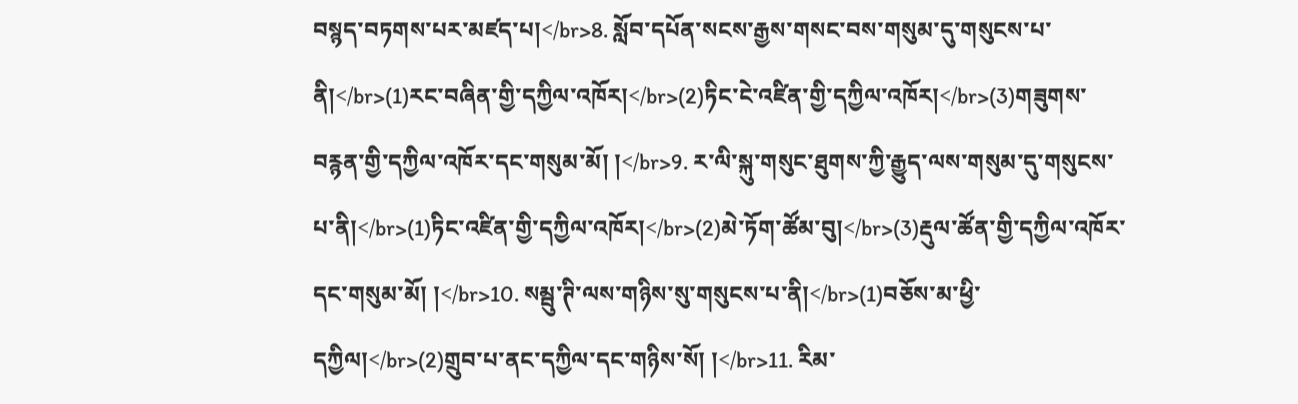བསྙད་བཏགས་པར་མཛད་པ།</br>8. སློབ་དཔོན་སངས་རྒྱས་གསང་བས་གསུམ་དུ་གསུངས་པ་ནི།</br>(1)རང་བཞིན་གྱི་དཀྱིལ་འཁོར།</br>(2)ཏིང་ངེ་འཛིན་གྱི་དཀྱིལ་འཁོར།</br>(3)གཟུགས་བརྙན་གྱི་དཀྱིལ་འཁོར་དང་གསུམ་མོ། །</br>9. ར་ལི་སྐུ་གསུང་ཐུགས་ཀྱི་རྒྱུད་ལས་གསུམ་དུ་གསུངས་པ་ནི།</br>(1)ཏིང་འཛིན་གྱི་དཀྱིལ་འཁོར།</br>(2)མེ་ཏོག་ཚོམ་བུ།</br>(3)རྡུལ་ཚོན་གྱི་དཀྱིལ་འཁོར་དང་གསུམ་མོ། །</br>10. སམྦུ་ཊི་ལས་གཉིས་སུ་གསུངས་པ་ནི།</br>(1)བཅོས་མ་ཕྱི་དཀྱིལ།</br>(2)གྲུབ་པ་ནང་དཀྱིལ་དང་གཉིས་སོ། །</br>11. རིམ་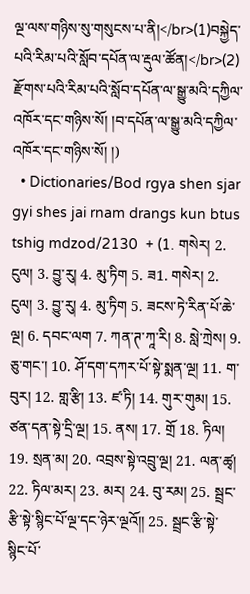ལྔ་ལས་གཉིས་སུ་གསུངས་པ་ནི།</br>(1)བསྐྱེད་པའི་རིམ་པའི་སློབ་དཔོན་ལ་རྡུལ་ཚོན།</br>(2) རྫོགས་པའི་རིམ་པའི་སློབ་དཔོན་ལ་སྒྱུ་མའི་དཀྱིལ་འཁོར་དང་གཉིས་སོ། །བ་དཔོན་ལ་སྒྱུ་མའི་དཀྱིལ་འཁོར་དང་གཉིས་སོ། །)
  • Dictionaries/Bod rgya shen sjar gyi shes jai rnam drangs kun btus tshig mdzod/2130  + (1. གསེར། 2. ངུལ། 3. བྱུ་རུ། 4. མུ་ཏིག 5. ཟ1. གསེར། 2. ངུལ། 3. བྱུ་རུ། 4. མུ་ཏིག 5. ཟངས་ཏེ་རིན་པོ་ཆེ་ལྔ། 6. དབང་ལག 7. ཀན་ཊ་ཀཱ་རི། 8. སླེ་ཀྲེས། 9. ཅུ་གང་། 10. ཤོ་དག་དཀར་པོ་སྟེ་སྨན་ལྔ། 11. ག་བུར། 12. གླ་རྩི། 13. ཛ་ཏི། 14. གུར་གུམ། 15. ཙན་དན་སྟེ་དྲི་ལྔ། 15. ནས། 17. གྲོ 18. ཏིལ། 19. སྲན་མ། 20. འབྲས་སྟེ་འབྲུ་ལྔ། 21. ལན་ཚྭ། 22. ཏིལ་མར། 23. མར། 24. བུ་རམ། 25. སྦྲང་རྩི་སྟེ་སྙིང་པོ་ལྔ་དང་ཉེར་ལྔའོ།། 25. སྦྲང་རྩི་སྟེ་སྙིང་པོ་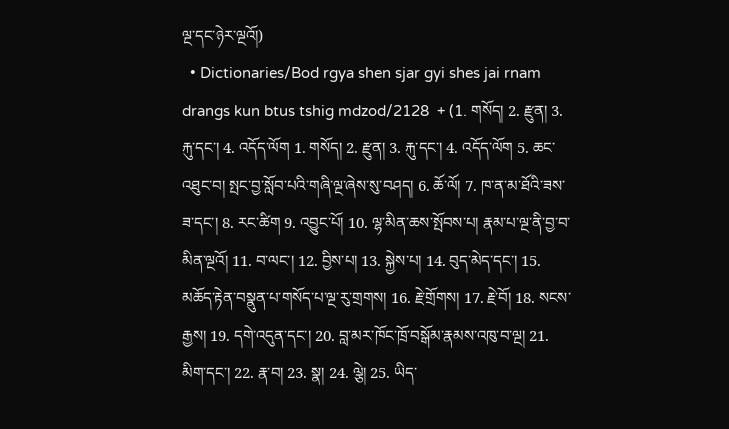ལྔ་དང་ཉེར་ལྔའོ།)
  • Dictionaries/Bod rgya shen sjar gyi shes jai rnam drangs kun btus tshig mdzod/2128  + (1. གསོད། 2. རྫུན། 3. རྐུ་དང་། 4. འདོད་ལོག 1. གསོད། 2. རྫུན། 3. རྐུ་དང་། 4. འདོད་ལོག 5. ཆང་འཐུང་བ། སྤང་བྱ་སློབ་པའི་གཞི་ལྔ་ཞེས་སུ་བཤད། 6. ཆོ་ལོ། 7. ཁ་ན་མ་ཐོའི་ཟས་ཟ་དང་། 8. རང་ཚིག 9. འབྱུང་པོ། 10. ལྷ་མིན་ཆས་སྤོབས་པ། རྣམ་པ་ལྔ་ནི་བྱ་བ་མིན་ལྔའོ། 11. བ་ལང་། 12. བྱིས་པ། 13. སྐྱེས་པ། 14. བུད་མེད་དང་། 15. མཆོད་རྟེན་བསྣུན་པ་གསོད་པ་ལྔ་རུ་གྲགས། 16. རྗེ་གྲོགས། 17. རྗེ་བོ། 18. སངས་རྒྱས། 19. དགེ་འདུན་དང་། 20. བླ་མར་ཁོང་ཁྲོ་བསྒོམ་རྣམས་འཁུ་བ་ལྔ། 21. མིག་དང་། 22. རྣ་བ། 23. སྣ། 24. ལྕེ། 25. ཡིད་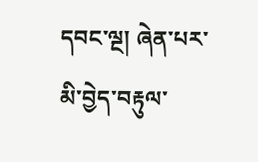དབང་ལྔ། ཞེན་པར་མི་བྱེད་བརྟུལ་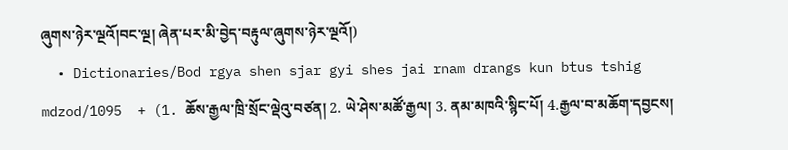ཞུགས་ཉེར་ལྔའོ།བང་ལྔ། ཞེན་པར་མི་བྱེད་བརྟུལ་ཞུགས་ཉེར་ལྔའོ།)
  • Dictionaries/Bod rgya shen sjar gyi shes jai rnam drangs kun btus tshig mdzod/1095  + (1. ཆོས་རྒྱལ་ཁྲི་སྲོང་ལྡེའུ་བཙན། 2. ཡེ་ཤེས་མཚོ་རྒྱལ། 3. ནམ་མཁའི་སྙིང་པོ། 4.རྒྱལ་བ་མཆོག་དབྱངས།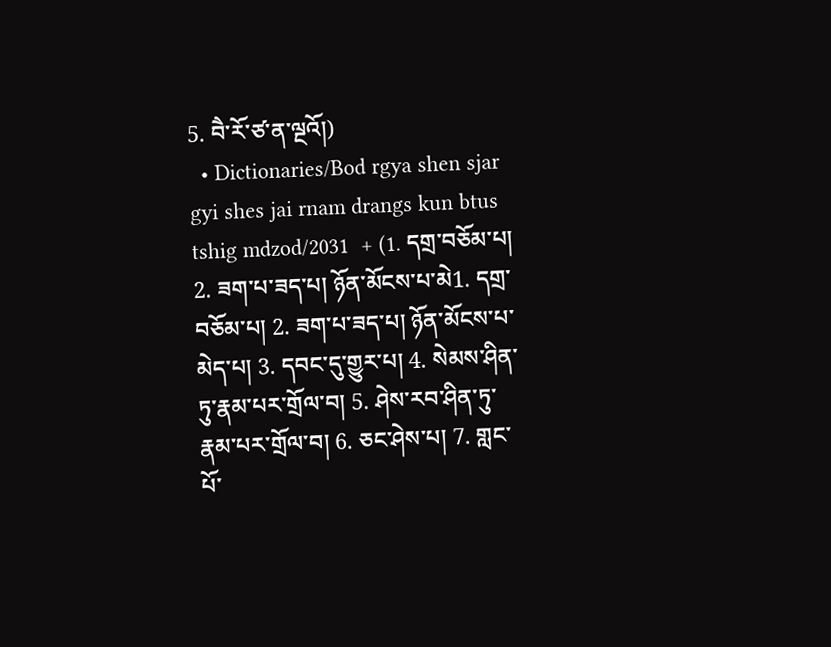5. བཻ་རོ་ཙ་ན་ལྔའོ།)
  • Dictionaries/Bod rgya shen sjar gyi shes jai rnam drangs kun btus tshig mdzod/2031  + (1. དགྲ་བཅོམ་པ། 2. ཟག་པ་ཟད་པ། ཉོན་མོངས་པ་མེ1. དགྲ་བཅོམ་པ། 2. ཟག་པ་ཟད་པ། ཉོན་མོངས་པ་མེད་པ། 3. དབང་དུ་གྱུར་པ། 4. སེམས་ཤིན་ཏུ་རྣམ་པར་གྲོལ་བ། 5. ཤེས་རབ་ཤིན་ཏུ་རྣམ་པར་གྲོལ་བ། 6. ཅང་ཤེས་པ། 7. གླང་པོ་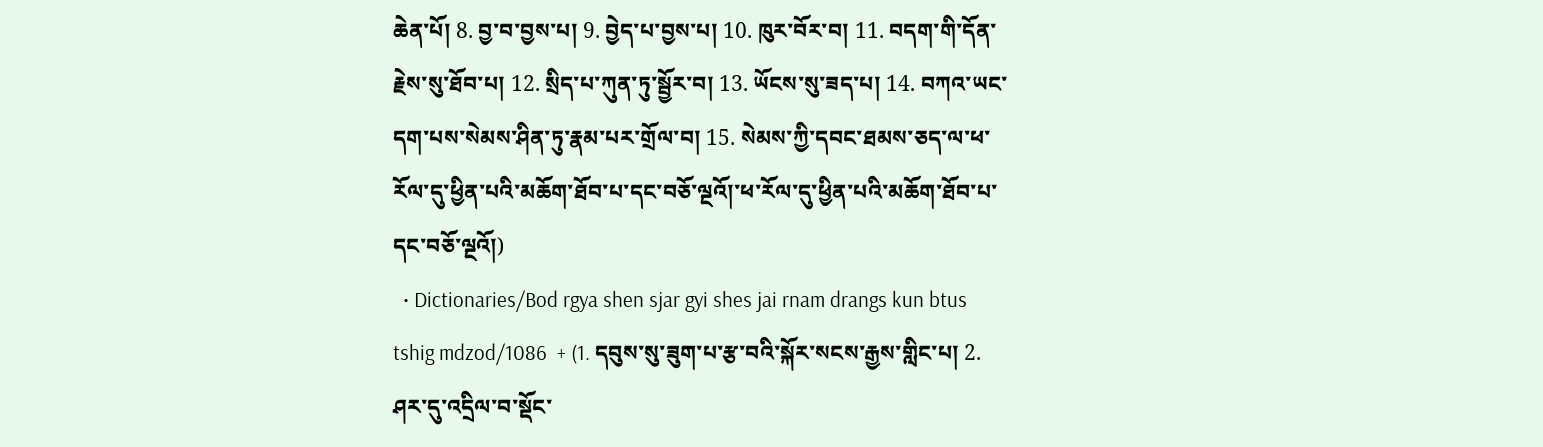ཆེན་པོ། 8. བྱ་བ་བྱས་པ། 9. བྱེད་པ་བྱས་པ། 10. ཁུར་བོར་བ། 11. བདག་གི་དོན་རྗེས་སུ་ཐོབ་པ། 12. སྲིད་པ་ཀུན་ཏུ་སྦྱོར་བ། 13. ཡོངས་སུ་ཟད་པ། 14. བཀའ་ཡང་དག་པས་སེམས་ཤིན་ཏུ་རྣམ་པར་གྲོལ་བ། 15. སེམས་ཀྱི་དབང་ཐམས་ཅད་ལ་ཕ་རོལ་དུ་ཕྱིན་པའི་མཆོག་ཐོབ་པ་དང་བཅོ་ལྔའོ།་ཕ་རོལ་དུ་ཕྱིན་པའི་མཆོག་ཐོབ་པ་དང་བཅོ་ལྔའོ།)
  • Dictionaries/Bod rgya shen sjar gyi shes jai rnam drangs kun btus tshig mdzod/1086  + (1. དབུས་སུ་ཟུག་པ་རྩ་བའི་སྐོར་སངས་རྒྱས་གླིང་པ། 2. ཤར་དུ་འདྲིལ་བ་སྡོང་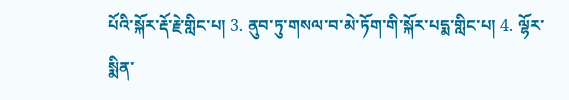པོའི་སྐོར་རྡོ་རྗེ་གླིང་པ། 3. ནུབ་ཏུ་གསལ་བ་མེ་ཏོག་གི་སྐོར་པདྨ་གླིང་པ། 4. ལྷོར་སྨིན་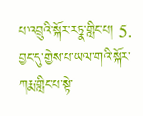པ་འབྲུའི་སྐོར་རཏྣ་གླིང་པ། 5. བྱང་དུ་གྱེས་པ་ཡལ་གའི་སྐོར་ཀརྨ་གླིང་པ་སྟེ་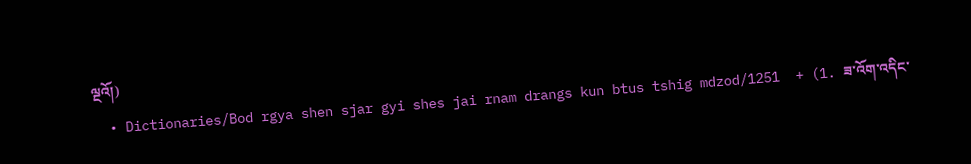ལྔའོ།)
  • Dictionaries/Bod rgya shen sjar gyi shes jai rnam drangs kun btus tshig mdzod/1251  + (1. ཟ་འོག་འདིང་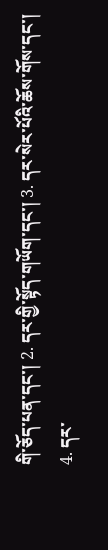གི་ཅོད་པན་དང་། 2. དར་གྱི་སྟོད་གཡོག་དང་། 3. དར་སེར་པོའི་ཆོས་གོས་དང་། 4. དར་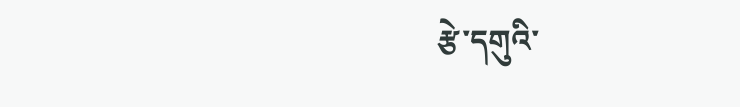རྩེ་དགུའི་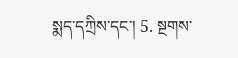སྨད་དཀྲིས་དང་། 5. སྔགས་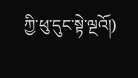ཀྱི་ཕུ་དུང་སྟེ་ལྔའོ།)